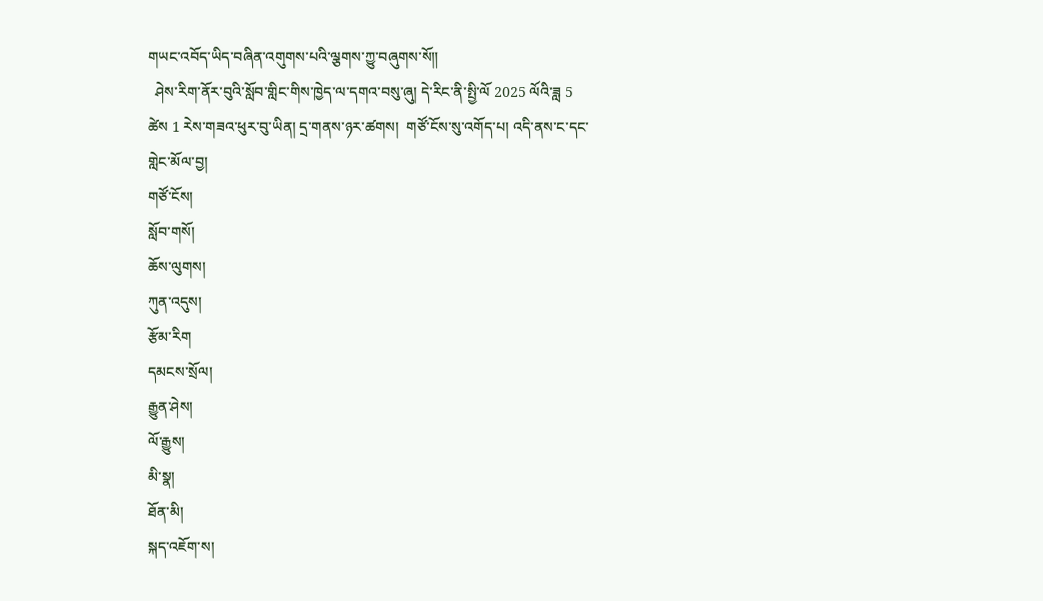གཡང་འབོད་ཡིད་བཞིན་འགུགས་པའི་ལྕགས་ཀྱུ་བཞུགས་སོ༎
  ཤེས་རིག་ནོར་བུའི་སློབ་གླིང་གིས་ཁྱེད་ལ་དགའ་བསུ་ཞུ། དེ་རིང་ནི་སྤྱི་ལོ 2025 ལོའི་ཟླ 5 ཚེས 1 རེས་གཟའ་ཕུར་བུ་ཡིན། དྲ་གནས་ཉར་ཚགས།  གཙོ་ངོས་སུ་འགོད་པ། འདི་ནས་ང་དང་གླེང་མོལ་བྱ།
གཙོ་ངོས།
སློབ་གསོ།
ཆོས་ལུགས།
ཀུན་འདུས།
རྩོམ་རིག
དམངས་སྲོལ།
རྒྱུན་ཤེས།
ལོ་རྒྱུས།
མི་སྣ།
ཐོན་མི།
སྐད་འཇོག་ས།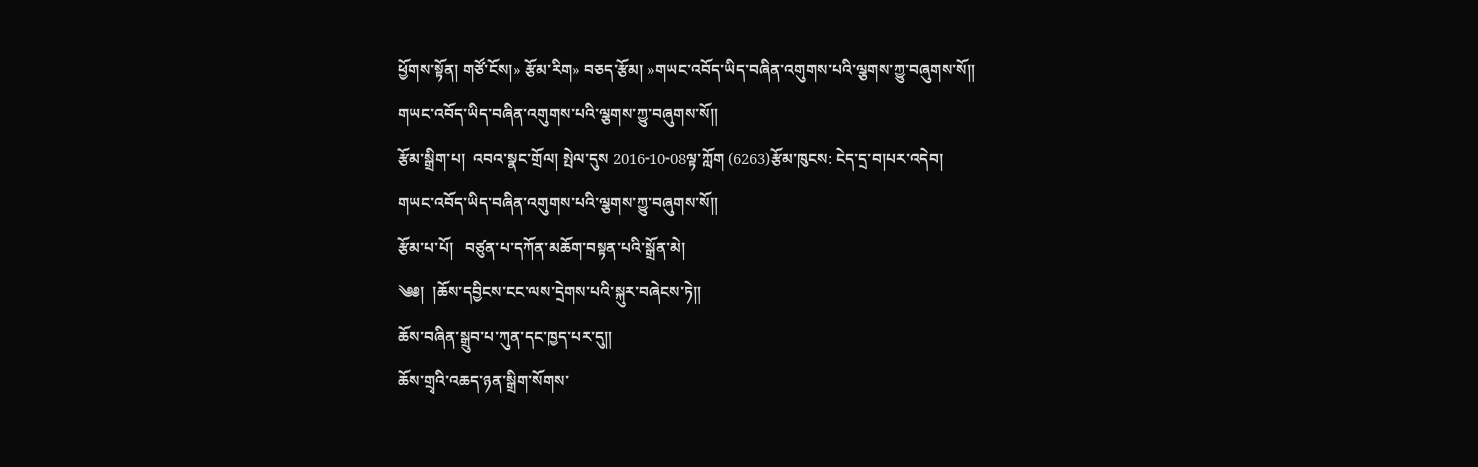ཕྱོགས་སྟོན། གཙོ་ངོས།» རྩོམ་རིག» བཅད་རྩོམ། »གཡང་འབོད་ཡིད་བཞིན་འགུགས་པའི་ལྕགས་ཀྱུ་བཞུགས་སོ༎
གཡང་འབོད་ཡིད་བཞིན་འགུགས་པའི་ལྕགས་ཀྱུ་བཞུགས་སོ༎
རྩོམ་སྒྲིག་པ།  འབའ་སྣང་གྲོལ། སྤེལ་དུས 2016-10-08ལྟ་ཀློག (6263)རྩོམ་ཁུངས: ངེད་དྲ་བ།པར་འདེབ།
གཡང་འབོད་ཡིད་བཞིན་འགུགས་པའི་ལྕགས་ཀྱུ་བཞུགས་སོ༎
རྩོམ་པ་པོ།   བཙུན་པ་དཀོན་མཆོག་བསྟན་པའི་སྒྲོན་མེ།
༄༅།  །ཆོས་དབྱིངས་ངང་ལས་དྲེགས་པའི་སྐུར་བཞེངས་ཏེ༎
ཆོས་བཞིན་སྒྲུབ་པ་ཀུན་དང་ཁྱད་པར་དུ༎
ཆོས་གྲྭའི་འཆད་ཉན་སྒྲིག་སོགས་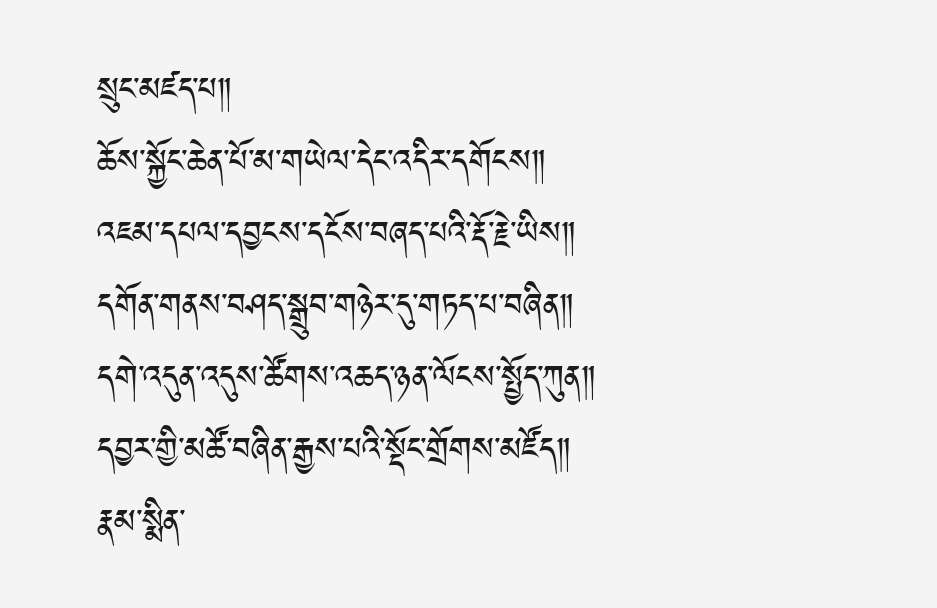སྲུང་མཛད་པ༎
ཆོས་སྐྱོང་ཆེན་པོ་མ་གཡེལ་དེང་འདིར་དགོངས༎
འཇམ་དཔལ་དབྱངས་དངོས་བཞད་པའི་རྡོ་རྗེ་ཡིས༎
དགོན་གནས་བཤད་སྒྲུབ་གཉེར་དུ་གཏད་པ་བཞིན༎
དགེ་འདུན་འདུས་ཚོགས་འཆད་ཉན་ལོངས་སྤྱོད་ཀུན༎
དབྱར་གྱི་མཚོ་བཞིན་རྒྱས་པའི་སྡོང་གྲོགས་མཛོད༎
རྣམ་སྨིན་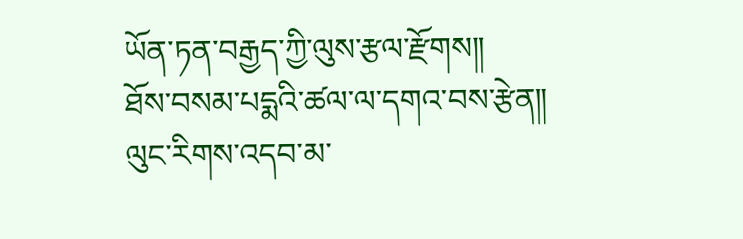ཡོན་ཏན་བརྒྱད་ཀྱི་ལུས་རྩལ་རྫོགས༎
ཐོས་བསམ་པདྨའི་ཚལ་ལ་དགའ་བས་རྩེན༎
ལུང་རིགས་འདབ་མ་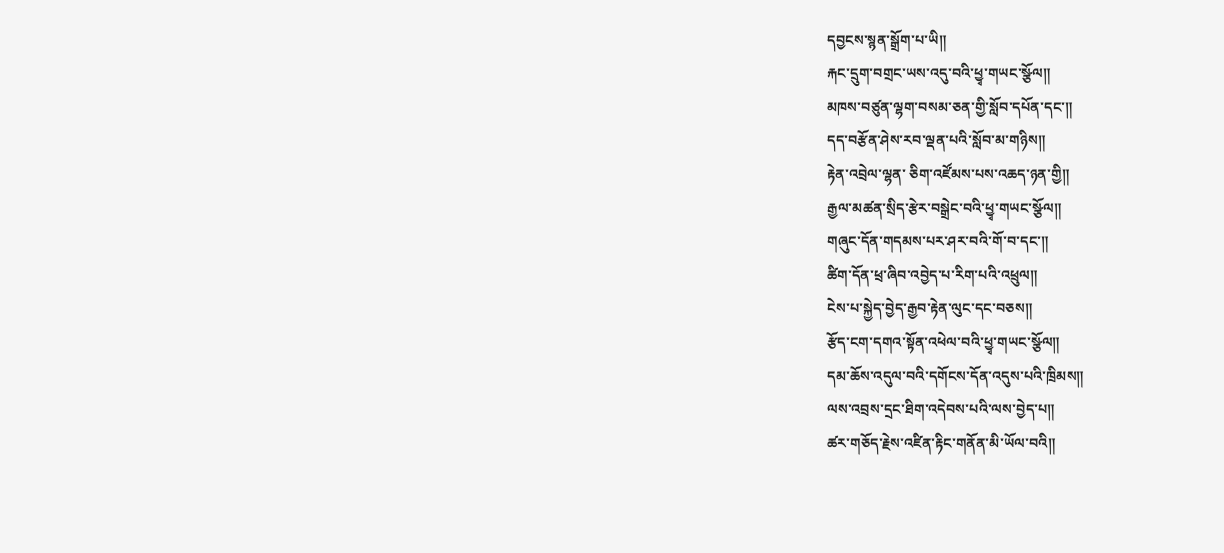དབྱངས་སྙན་སྒྲོག་པ་ཡི༎
རྐང་དྲུག་བགྲང་ཡས་འདུ་བའི་ཕྱྭ་གཡང་སྩོལ༎
མཁས་བཙུན་ལྷག་བསམ་ཅན་གྱི་སློབ་དཔོན་དང་༎
དད་བརྩོན་ཤེས་རབ་ལྡན་པའི་སློབ་མ་གཉིས༎
རྟེན་འབྲེལ་ལྷན་ ཅིག་འཛོམས་པས་འཆད་ཉན་གྱི༎
རྒྱལ་མཚན་སྲིད་རྩེར་བསྒྲེང་བའི་ཕྱྭ་གཡང་སྩོལ༎
གཞུང་དོན་གདམས་པར་ཤར་བའི་གོ་བ་དང་༎
ཚིག་དོན་ཕྲ་ཞིབ་འབྱེད་པ་རིག་པའི་འཕྲུལ༎
ངེས་པ་སྐྱེད་བྱེད་རྒྱབ་རྟེན་ལུང་དང་བཅས༎
རྩོད་ངག་དགའ་སྟོན་འཕེལ་བའི་ཕྱྭ་གཡང་སྩོལ༎
དམ་ཆོས་འདུལ་བའི་དགོངས་དོན་འདུས་པའི་ཁྲིམས༎
ལས་འབྲས་དྲང་ཐིག་འདེབས་པའི་ལས་བྱེད་པ༎
ཚར་གཅོད་རྗེས་འཛིན་རྟིང་གནོན་མི་ཡོལ་བའི༎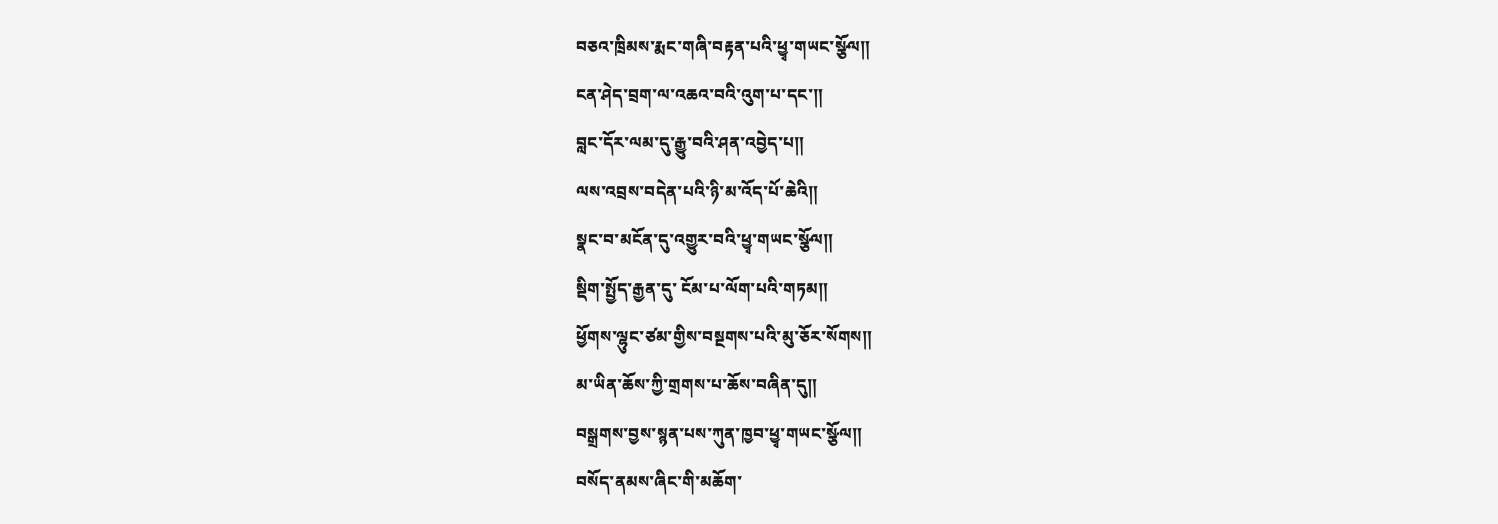བཅའ་ཁྲིམས་རྨང་གཞི་བརྟན་པའི་ཕྱྭ་གཡང་སྩོལ༎
ངན་ཤེད་བྲག་ལ་འཆའ་བའི་འུག་པ་དང་༎
བླང་དོར་ལམ་དུ་རྒྱུ་བའི་ཤན་འབྱེད་པ༎
ལས་འབྲས་བདེན་པའི་ཉི་མ་འོད་པོ་ཆེའི༎
སྣང་བ་མངོན་དུ་འགྱུར་བའི་ཕྱྭ་གཡང་སྩོལ༎
སྡིག་སྤྱོད་རྒྱན་དུ་ ངོམ་པ་ལོག་པའི་གཏམ༎
ཕྱོགས་ལྷུང་ཙམ་གྱིས་བསྔགས་པའི་མུ་ཅོར་སོགས༎
མ་ཡིན་ཆོས་ཀྱི་གྲགས་པ་ཆོས་བཞིན་དུ༎
བསྒྲགས་བྱས་སྙན་པས་ཀུན་ཁྱབ་ཕྱྭ་གཡང་སྩོལ༎
བསོད་ནམས་ཞིང་གི་མཆོག་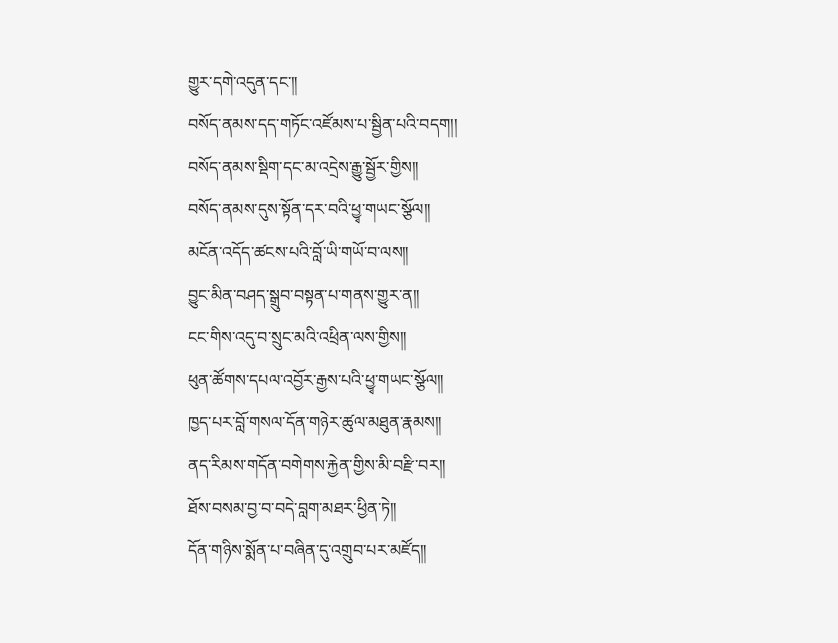གྱུར་དགེ་འདུན་དང་༎
བསོད་ནམས་དད་གཏོང་འཛོམས་པ་སྦྱིན་པའི་བདག།།
བསོད་ནམས་སྡིག་དང་མ་འདྲེས་རྒྱུ་སྦྱོར་གྱིས༎
བསོད་ནམས་དུས་སྟོན་དར་བའི་ཕྱྭ་གཡང་སྩོལ༎
མངོན་འདོད་ཚངས་པའི་བློ་ཡི་གཡོ་བ་ལས༎
བྱུང་མིན་བཤད་སྒྲུབ་བསྟན་པ་གནས་གྱུར་ན༎
ངང་གིས་འདུ་བ་སྲུང་མའི་འཕྲིན་ལས་གྱིས༎
ཕུན་ཚོགས་དཔལ་འབྱོར་རྒྱས་པའི་ཕྱྭ་གཡང་སྩོལ༎
ཁྱད་པར་བློ་གསལ་དོན་གཉེར་ཚུལ་མཐུན་རྣམས༎
ནད་རིམས་གདོན་བགེགས་རྐྱེན་གྱིས་མི་བརྫི་བར༎
ཐོས་བསམ་བྱ་བ་བདེ་བླག་མཐར་ཕྱིན་ཏེ༎
དོན་གཉིས་སྨོན་པ་བཞིན་དུ་འགྲུབ་པར་མཛོད༎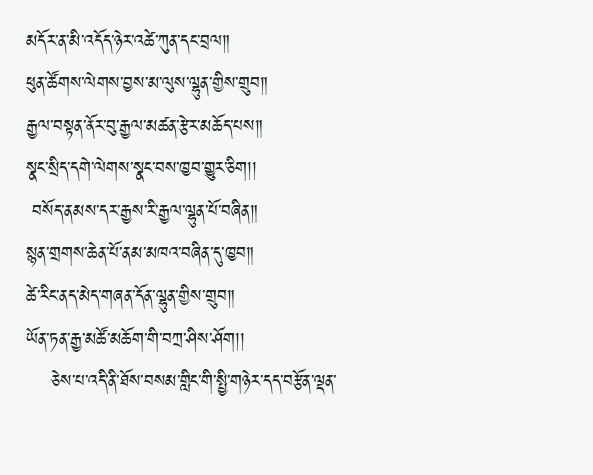མདོར་ན་མི་འདོད་ཉེར་འཚེ་ཀུན་དང་བྲལ༎
ཕུན་ཚོགས་ལེགས་བྱས་མ་ལུས་ལྷུན་གྱིས་གྲུབ༎
རྒྱལ་བསྟན་ནོར་བུ་རྒྱལ་མཚན་རྩེར་མཆོད་པས༎
སྣང་སྲིད་དགེ་ལེགས་སྣང་བས་ཁྱབ་གྱུར་ཅིག།།
 བསོད་ནམས་དར་རྒྱས་རི་རྒྱལ་ལྷུན་པོ་བཞིན༎
སྙན་གྲགས་ཆེན་པོ་ནམ་མཁའ་བཞིན་དུ་ཁྱབ༎
ཚེ་རིང་ནད་མེད་གཞན་དོན་ལྷུན་གྱིས་གྲུབ༎
ཡོན་ཏན་རྒྱ་མཚོ་མཆོག་གི་བཀྲ་ཤིས་ཤོག།།
    ཅེས་པ་འདི་ནི་ཐོས་བསམ་གླིང་གི་སྤྱི་གཉེར་དད་བརྩོན་ལྡན་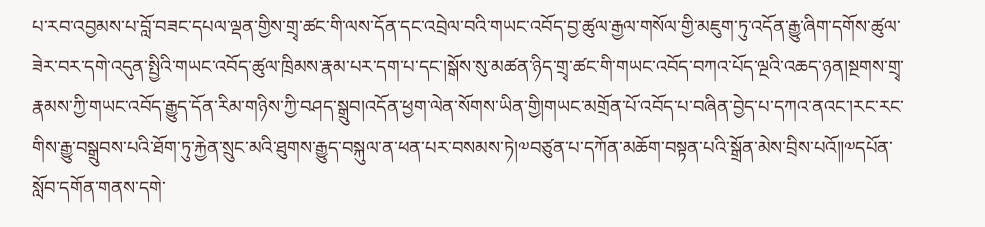པ་རབ་འབྱམས་པ་བློ་བཟང་དཔལ་ལྡན་གྱིས་གྲྭ་ཚང་གི་ལས་དོན་དང་འབྲེལ་བའི་གཡང་འབོད་བྱ་ཚུལ་རྒྱལ་གསོལ་གྱི་མཇུག་ཏུ་འདོན་རྒྱུ་ཞིག་དགོས་ཚུལ་ཟེར་བར་དགེ་འདུན་སྤྱིའི་གཡང་འབོད་ཚུལ་ཁྲིམས་རྣམ་པར་དག་པ་དང་།སྒོས་སུ་མཚན་ཉིད་གྲྭ་ཚང་གི་གཡང་འབོད་བཀའ་པོད་ལྔའི་འཆད་ཉན།སྔགས་གྲྭ་རྣམས་ཀྱི་གཡང་འབོད་རྒྱུད་དོན་རིམ་གཉིས་ཀྱི་བཤད་སྒྲུབ།འདོན་ཕྱག་ལེན་སོགས་ཡིན་གྱི།གཡང་མགྲོན་པོ་འབོད་པ་བཞིན་བྱེད་པ་དཀའ་ནའང་།རང་རང་གིས་རྒྱུ་བསྒྲུབས་པའི་ཐོག་ཏུ་རྐྱེན་སྲུང་མའི་ཐུགས་རྒྱུད་བསྐུལ་ན་ཕན་པར་བསམས་ཏེ།༧བཙུན་པ་དཀོན་མཆོག་བསྟན་པའི་སྒྲོན་མེས་བྲིས་པའོ༎༧དཔོན་སློབ་དགོན་གནས་དགེ་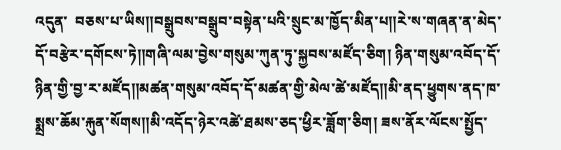འདུན་  བཅས་པ་ཡིས༎བསྒྲུབས་བསྒྲུབ་བསྟེན་པའི་སྲུང་མ་ཁྱོད་མིན་པ༎རེ་ས་གཞན་ན་མེད་དོ་བརྩེར་དགོངས་ཏེ༎གཞི་ལམ་བྱེས་གསུམ་ཀུན་ཏུ་སྐྱབས་མཛོད་ཅིག། ཉིན་གསུམ་འབོད་དོ་ཉིན་གྱི་བྱ་ར་མཛོད༎མཚན་གསུམ་འབོད་དོ་མཚན་གྱི་མེལ་ཚེ་མཛོད༎མི་ནད་ཕྱུགས་ནད་ཁ་སྨྲས་ཆོམ་རྐུན་སོགས༎མི་འདོད་ཉེར་འཚེ་ཐམས་ཅད་ཕྱིར་ཟློག་ཅིག། ཟས་ནོར་ལོངས་སྤྱོད་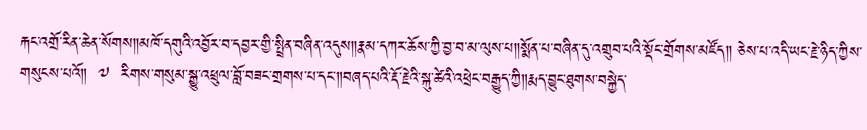རྐང་འགྲོ་རིན་ཆེན་སོགས༎མཁོ་དགུའི་འབྱོར་བ་དབྱར་གྱི་སྤྲིན་བཞིན་འདུས༎རྣམ་དཀར་ཆོས་ཀྱི་བྱ་བ་མ་ལུས་པ༎སྨོན་པ་བཞིན་དུ་འགྲུབ་པའི་སྡོང་གྲོགས་མཛོད༎ ཅེས་པ་འདི་ཡང་རྗེ་ཉིད་ཀྱིས་གསུངས་པའོ༎  ༧  རིགས་གསུམ་སྒྱུ་འཕྲུལ་བློ་བཟང་གྲགས་པ་དང་༎བཞད་པའི་རྡོ་རྗེའི་སྐུ་ཚེའི་འཕྲེང་བརྒྱུད་ཀྱི༎རྨད་བྱུང་ཐུགས་བསྐྱེད་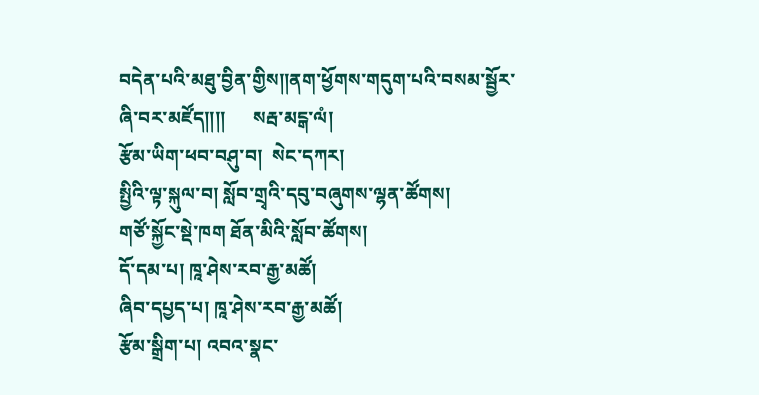བདེན་པའི་མཐུ་བྱིན་གྱིས༎ནག་ཕྱོགས་གདུག་པའི་བསམ་སྦྱོར་ཞི་བར་མཛོད༎༎      སརྦ་མངྒ་ལཾ།
རྩོམ་ཡིག་ཕབ་བཤུ་བ།  སེང་དཀར།
སྤྱིའི་ལྟ་སྐུལ་བ། སློབ་གྲྭའི་དབུ་བཞུགས་ལྷན་ཚོགས།
གཙོ་སྐྱོང་སྡེ་ཁག ཐོན་མིའི་སློབ་ཚོགས།
དོ་དམ་པ། ཁཱ་ཤེས་རབ་རྒྱ་མཚོ།
ཞིབ་དཔྱད་པ། ཁཱ་ཤེས་རབ་རྒྱ་མཚོ།
རྩོམ་སྒྲིག་པ། འབའ་སྣང་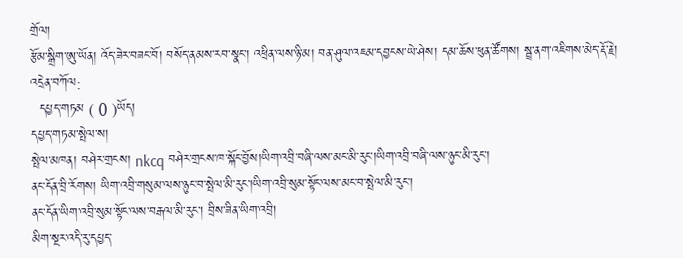གྲོལ།
རྩོམ་སྒྲིག་ཨུ་ཡོན། འོད་ཟེར་བཟང་བོ། བསོད་ནམས་རབ་སྣང་། འཕྲིན་ལས་ཉི་མ། བན་ཤུལ་འཇམ་དབྱངས་ཡེ་ཤེས། དམ་ཆོས་ཕུན་ཚོགས། སྦྲ་ནག་འཇིགས་མེད་རྡོ་རྗེ།
འདྲེན་བཀོལ:
  དཔྱད་གཏམ ( 0 )ཡོད།
དཔྱད་གཏམ་སྤེལ་ས།
སྤེལ་མཁན། བཤེར་གྲངས། nkcq བཤེར་གྲངས་ཁ་སྐོང་བྱོས།ཡིག་འབྲི་བཞི་ལས་མང་མི་རུང་།ཡིག་འབྲི་བཞི་ལས་ཉུང་མི་རུང་།
ནང་དོན་བྲི་རོགས། ཡིག་འབྲི་གསུམ་ལས་ཉུང་བ་སྤེལ་མི་རུང་།ཡིག་འབྲི་སུམ་སྟོང་ལས་མང་བ་སྤེལ་མི་རུང་།
ནང་དོན་ཡིག་འབྲི་སུམ་སྟོང་ལས་བརྒལ་མི་རུང་། བྲིས་ཟིན་ཡིག་འབྲི།
མིག་སྔར་འདི་རུ་དཔྱད་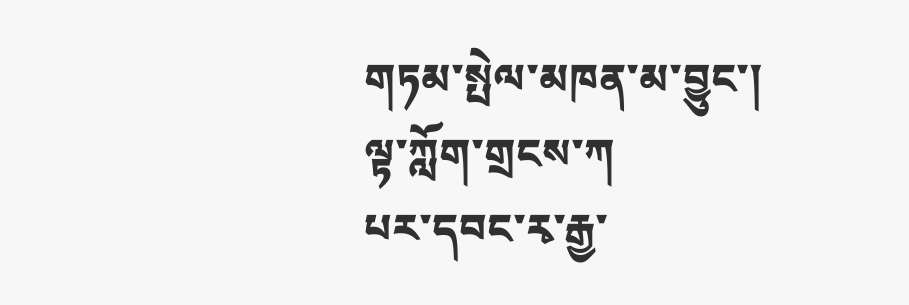གཏམ་སྤེལ་མཁན་མ་བྱུང་།
ལྟ་ཀློག་གྲངས་ཀ
པར་དབང་རྭ་རྒྱ་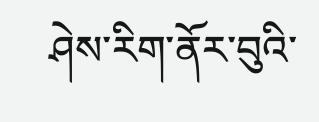ཤེས་རིག་ནོར་བུའི་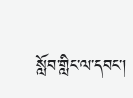སློབ་གླིང་ལ་དབང་།